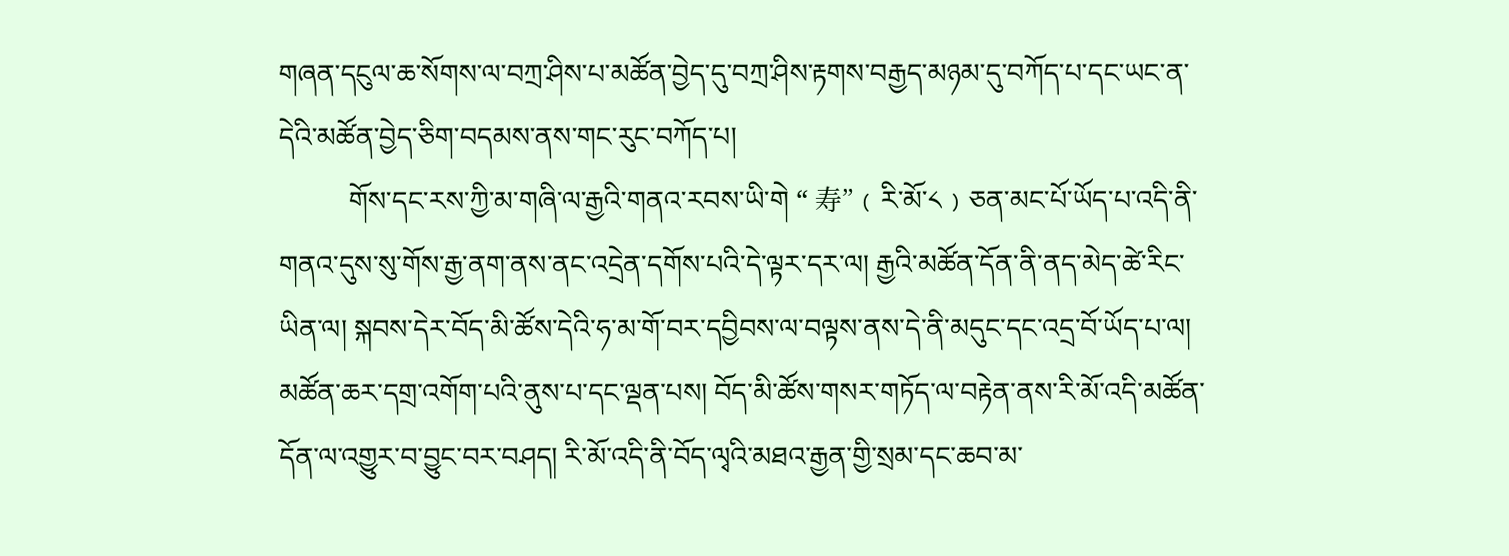གཞན་དངུལ་ཆ་སོགས་ལ་བཀྲ་ཤིས་པ་མཚོན་བྱེད་དུ་བཀྲ་ཤིས་རྟགས་བརྒྱད་མཉམ་དུ་བཀོད་པ་དང་ཡང་ན་དེའི་མཚོན་བྱེད་ཅིག་བདམས་ནས་གང་རུང་བཀོད་པ།
          གོས་དང་རས་ཀྱི་མ་གཞི་ལ་རྒྱའི་གནའ་རབས་ཡི་གེ “ 寿”﹙རི་མོ་༨﹚ཅན་མང་པོ་ཡོད་པ་འདི་ནི་གནའ་དུས་སུ་གོས་རྒྱ་ནག་ནས་ནང་འདྲེན་དགོས་པའི་དེ་ལྟར་དར་ལ། རྒྱའི་མཚོན་དོན་ནི་ནད་མེད་ཚེ་རིང་ཡིན་ལ། སྐབས་དེར་བོད་མི་ཚོས་དེའི་ཧ་མ་གོ་བར་དབྱིབས་ལ་བལྟས་ནས་དེ་ནི་མདུང་དང་འདྲ་བོ་ཡོད་པ་ལ། མཚོན་ཆར་དགྲ་འགོག་པའི་ནུས་པ་དང་ལྡན་པས། བོད་མི་ཚོས་གསར་གཏོད་ལ་བརྟེན་ནས་རི་མོ་འདི་མཚོན་དོན་ལ་འགྱུར་བ་བྱུང་བར་བཤད། རི་མོ་འདི་ནི་བོད་ལྭའི་མཐའ་རྒྱན་གྱི་སྲམ་དང་ཆབ་མ་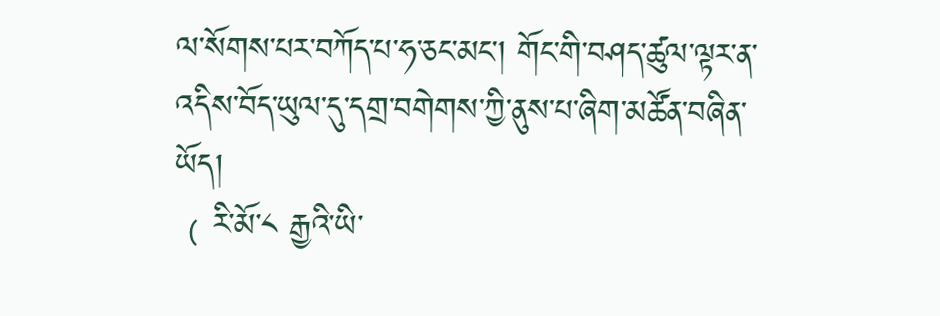ལ་སོགས་པར་བཀོད་པ་ཧ་ཅང་མང་། གོང་གི་བཤད་ཚུལ་ལྟར་ན་འདིས་བོད་ཡུལ་དུ་དགྲ་བགེགས་ཀྱི་ནུས་པ་ཞིག་མཚོན་བཞིན་ཡོད།
﹙རི་མོ་༨ རྒྱའི་ཡི་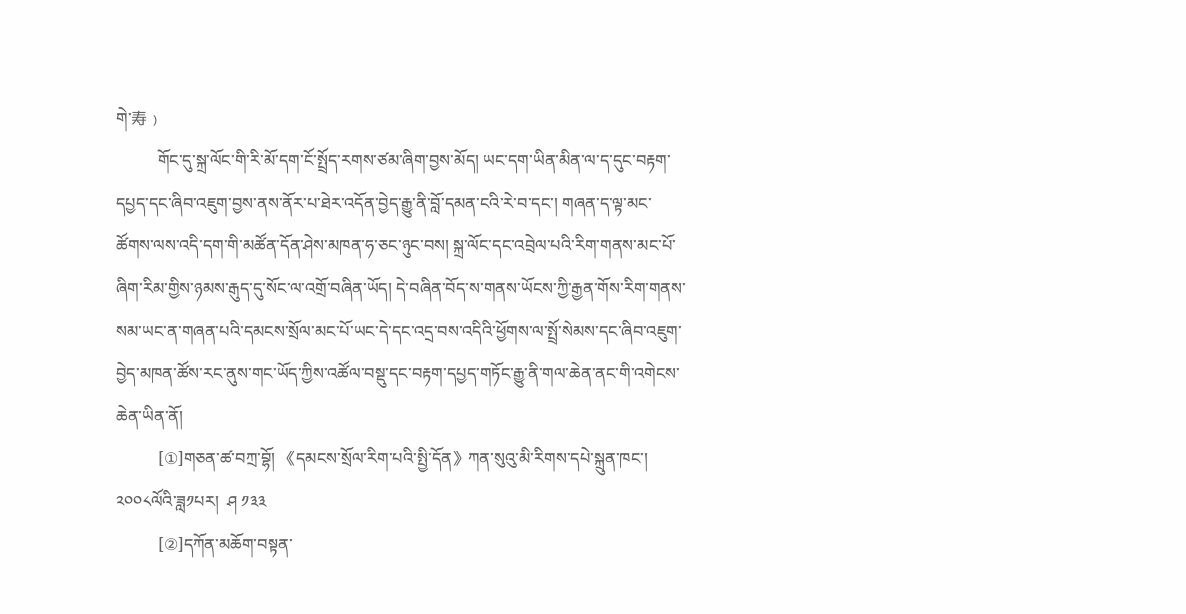གེ་寿﹚
          གོང་དུ་སྐྲ་ལོང་གི་རི་མོ་དག་ངོ་སྤྲོད་རགས་ཙམ་ཞིག་བྱས་མོད། ཡང་དག་ཡིན་མིན་ལ་ད་དུང་བརྟག་དཔྱད་དང་ཞིབ་འཇུག་བྱས་ནས་ནོར་པ་ཐེར་འདོན་བྱེད་རྒྱུ་ནི་བློ་དམན་ངའི་རེ་བ་དང་། གཞན་ད་ལྟ་མང་ཚོགས་ལས་འདི་དག་གི་མཚོན་དོན་ཤེས་མཁན་ཧ་ཅང་ཉུང་བས། སྐྲ་ལོང་དང་འབྲེལ་པའི་རིག་གནས་མང་པོ་ཞིག་རིམ་གྱིས་ཉམས་རྒུད་དུ་སོང་ལ་འགྲོ་བཞིན་ཡོད། དེ་བཞིན་བོད་ས་གནས་ཡོངས་ཀྱི་རྒྱན་གོས་རིག་གནས་སམ་ཡང་ན་གཞན་པའི་དམངས་སྲོལ་མང་པོ་ཡང་དེ་དང་འདྲ་བས་འདིའི་ཕྱོགས་ལ་སྤྲོ་སེམས་དང་ཞིབ་འཇུག་བྱེད་མཁན་ཚོས་རང་ནུས་གང་ཡོད་ཀྱིས་འཚོལ་བསྡུ་དང་བརྟག་དཔྱད་གཏོང་རྒྱུ་ནི་གལ་ཆེན་ནང་གི་འགེངས་ཆེན་ཡིན་ནོ།
          [①]གཅན་ཚ་བཀྲ་བྷོ། 《དམངས་སྲོལ་རིག་པའི་སྤྱི་དོན》ཀན་སུའུ་མི་རིགས་དཔེ་སྐྲུན་ཁང་།  ༢༠༠༨ལོའི་ཟླ༡པར།  ཤ ༡༣༣
          [②]དཀོན་མཆོག་བསྟན་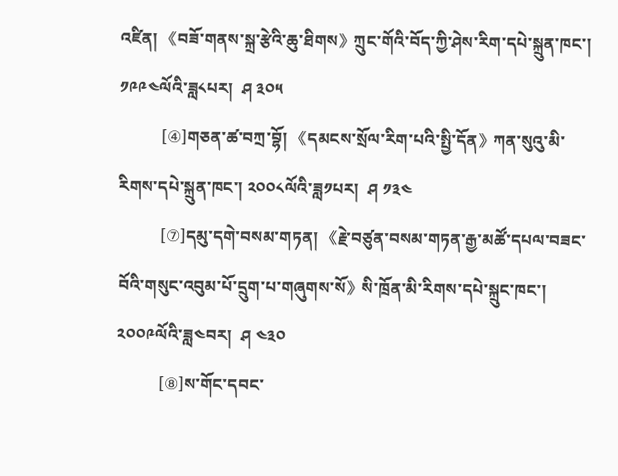འཛིན། 《བཟོ་གནས་སྐྲ་རྩེའི་ཆུ་ཐིགས》ཀྲུང་གོའི་བོད་ཀྱི་ཤེས་རིག་དཔེ་སྐྲུན་ཁང་།  ༡༩༩༤ལོའི་ཟླ༨པར།  ཤ ༣༠༥
          [④]གཅན་ཚ་བཀྲ་བྷོ། 《དམངས་སྲོལ་རིག་པའི་སྤྱི་དོན》ཀན་སུའུ་མི་རིགས་དཔེ་སྐྲུན་ཁང་། ༢༠༠༨ལོའི་ཟླ༡པར།  ཤ ༡༣༤
          [⑦]དམུ་དགེ་བསམ་གཏན། 《རྗེ་བཙུན་བསམ་གཏན་རྒྱ་མཚོ་དཔལ་བཟང་བོའི་གསུང་འབུམ་པོ་དྲུག་པ་གཞུགས་སོ》སི་ཁྲོན་མི་རིགས་དཔེ་སྐྲུང་ཁང་།  ༢༠༠༩ལོའི་ཟླ༤བར།  ཤ ༤༣༠
          [⑧]ས་གོང་དབང་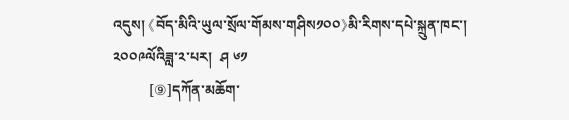འདུས། 《བོད་མིའི་ཡུལ་སྲོལ་གོམས་གཤིས༡༠༠》མི་རིགས་དཔེ་སྐྲུན་ཁང་།  ༢༠༠༩ལོའིཟླ་༢་པར།  ཤ ༦༡
          [⑨]དཀོན་མཆོག་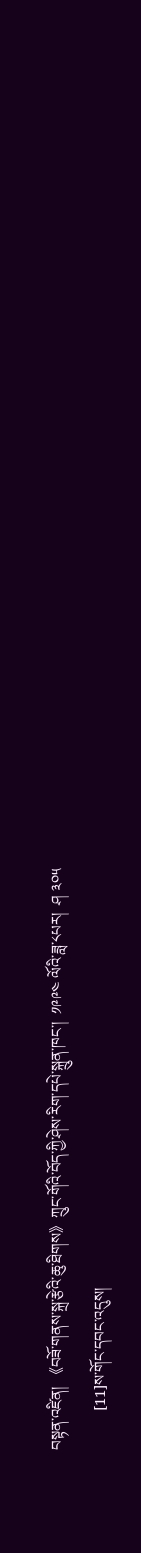བསྟན་འཛིན། 《བཟོ་གནས་སྐྲ་རྩེའི་ཆུ་ཐིགས》ཀྲུང་གོའི་བོད་ཀྱི་ཤེས་རིག་དཔེ་སྐྲུན་ཁང་།  ༡༩༩༤ ལོའི་ཟླ་༨པར།  ཤ ༣༠༥
          [11]ས་གོང་དབང་འདུས།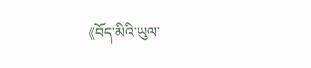《བོད་མིའི་ཡུལ་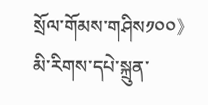སྲོལ་གོམས་གཤིས༡༠༠》མི་རིགས་དཔེ་སྐྲུན་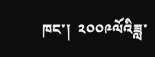ཁང་།  ༢༠༠༩ལོའིཟླ་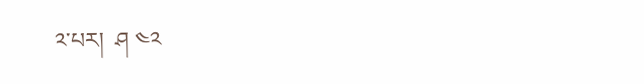༢་པར།  ཤ ༤༢